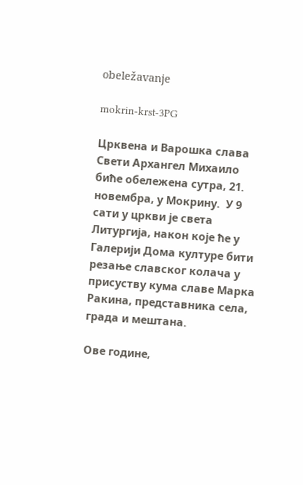obeležavanje

mokrin-krst-3PG

Црквена и Варошка слава Свети Архангел Михаило биће обележена сутра, 21. новембра, у Мокрину.  У 9 сати у цркви је света Литургија, након које ће у Галерији Дома културе бити резање славског колача у присуству кума славе Марка Ракина, представника села, града и мештана.

Ове године,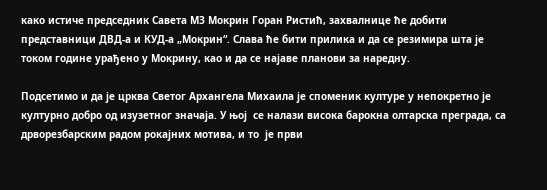како истиче председник Савета МЗ Мокрин Горан Ристић, захвалнице ће добити представници ДВД-а и КУД-а „Мокрин“. Слава ће бити прилика и да се резимира шта је током године урађено у Мокрину, као и да се најаве планови за наредну.

Подсетимо и да је црква Светог Архангела Михаила је споменик културе у непокретно је културно добро од изузетног значаја. У њој  се налази висока барокна олтарска преграда, са дрворезбарским радом рокајних мотива, и то  је први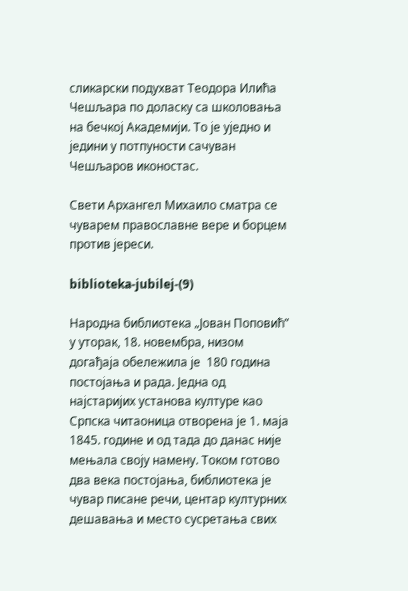сликарски подухват Теодора Илића Чешљара по доласку са школовања на бечкој Академији. То је уједно и једини у потпуности сачуван Чешљаров иконостас.

Свети Архангел Михаило сматра се чуварем православне вере и борцем против јереси.

biblioteka-jubilej-(9)

Народна библиотека „Јован Поповић” у уторак, 18. новембра, низом догађаја обележила је  180 година постојања и рада. Једна од најстаријих установа културе као Српска читаоница отворена је 1. маја 1845. године и од тада до данас није мењала своју намену. Током готово два века постојања, библиотека је чувар писане речи, центар културних дешавања и место сусретања свих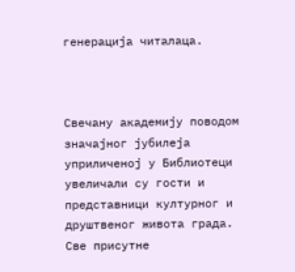генерација читалаца.



Свечану академију поводом значајног јубилеја уприличеној у Библиотеци увеличали су гости и представници културног и друштвеног живота града. Све присутне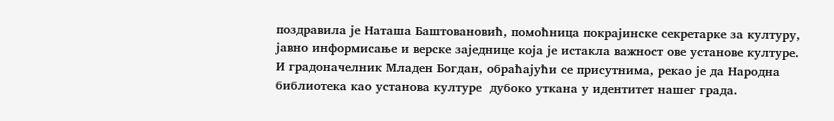поздравила је Наташа Баштовановић, помоћница покрајинске секретарке за културу, јавно информисање и верске заједнице која је истакла важност ове установе културе. И градоначелник Младен Богдан, обраћајући се присутнима, рекао је да Народна библиотека као установа културе  дубоко уткана у идентитет нашег града.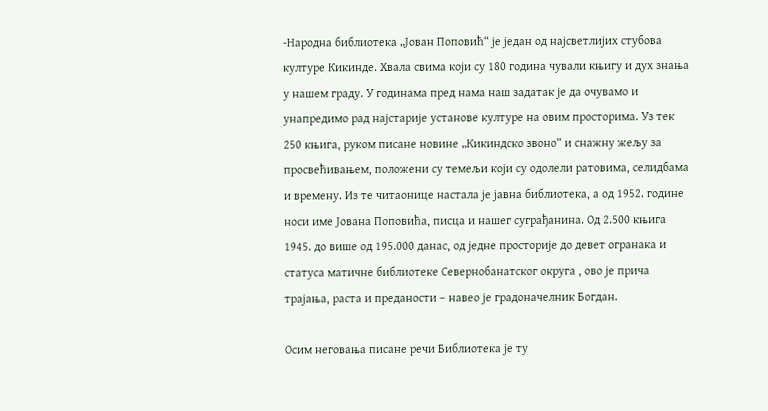-Народна библиотека „Јован Поповић“ је један од најсветлијих стубова културе Кикинде. Хвала свима који су 180 година чували књигу и дух знања у нашем граду. У годинама пред нама наш задатак је да очувамо и унапредимо рад најстарије установе културе на овим просторима. Уз тек 250 књига, руком писане новине „Кикиндско звоно“ и снажну жељу за просвећивањем, положени су темељи који су одолели ратовима, селидбама и времену. Из те читаонице настала је јавна библиотека, а од 1952. године носи име Јована Поповића, писца и нашег суграђанина. Од 2.500 књига 1945. до више од 195.000 данас, од једне просторије до девет огранака и статуса матичне библиотеке Севернобанатског округа , ово је прича трајања, раста и преданости – навео је градоначелник Богдан.

Осим неговања писане речи Библиотека је ту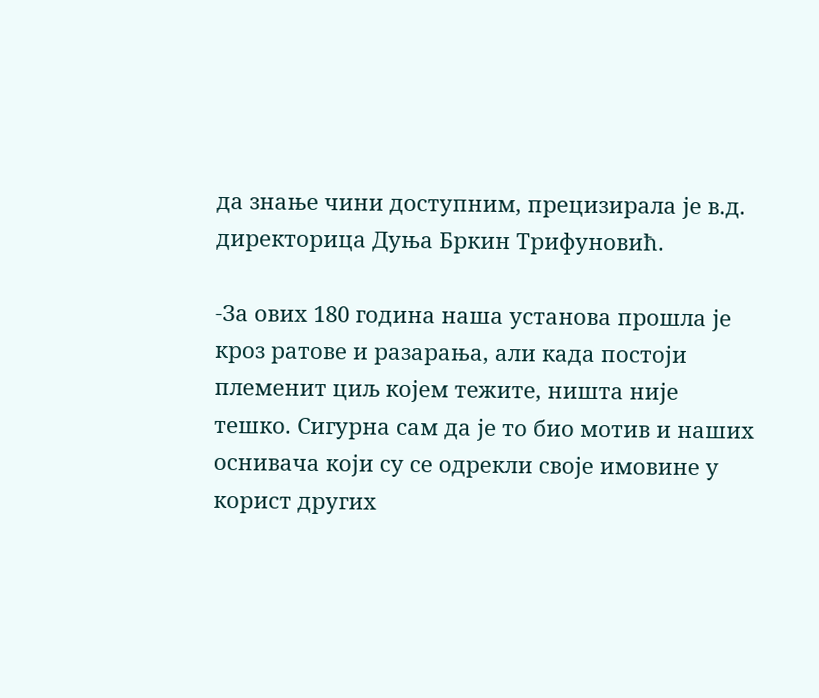да знање чини доступним, прецизирала је в.д. директорица Дуња Бркин Трифуновић.

-За ових 180 година наша установа прошла је кроз ратове и разарања, али када постоји племенит циљ којем тежите, ништа није тешко. Сигурна сам да је то био мотив и наших оснивача који су се одрекли своје имовине у корист других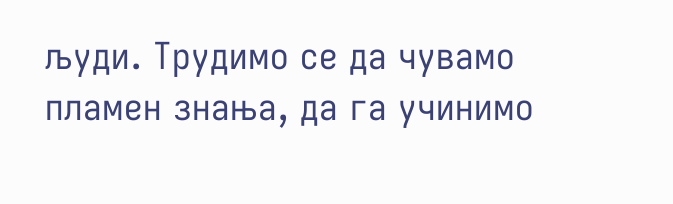људи. Трудимо се да чувамо пламен знања, да га учинимо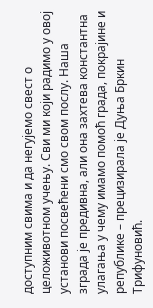доступним свима и да негујемо свест о целоживотном учењу. Сви ми који радимо у овој установи посвећени смо свом послу. Наша зграда је предивна, али она захтева константна улагања у чему имамо помоћ града, покрајине и републике – прецизирала је Дуња Бркин Трифуновић.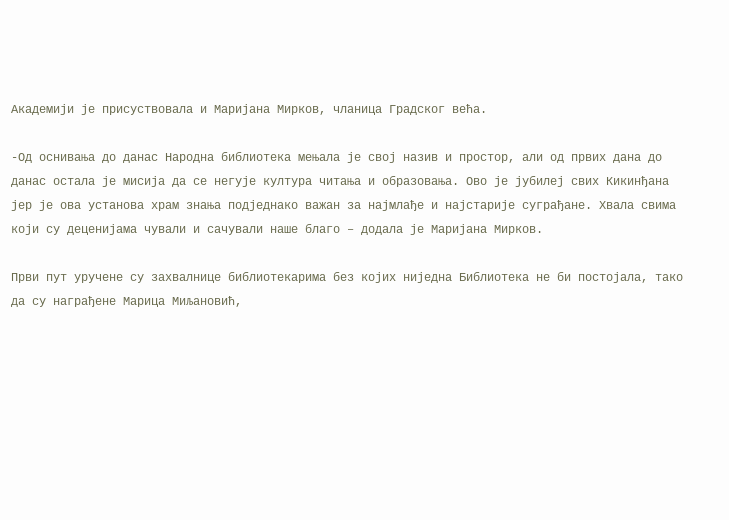Академији је присуствовала и Маријана Мирков, чланица Градског већа.

-Од оснивања до данас Народна библиотека мењала је свој назив и простор, али од првих дана до данас остала је мисија да се негује култура читања и образовања. Ово је јубилеј свих Кикинђана јер је ова установа храм знања подједнако важан за најмлађе и најстарије суграђане. Хвала свима  који су деценијама чували и сачували наше благо – додала је Маријана Мирков.

Први пут уручене су захвалнице библиотекарима без којих ниједна Библиотека не би постојала, тако да су награђене Марица Миљановић,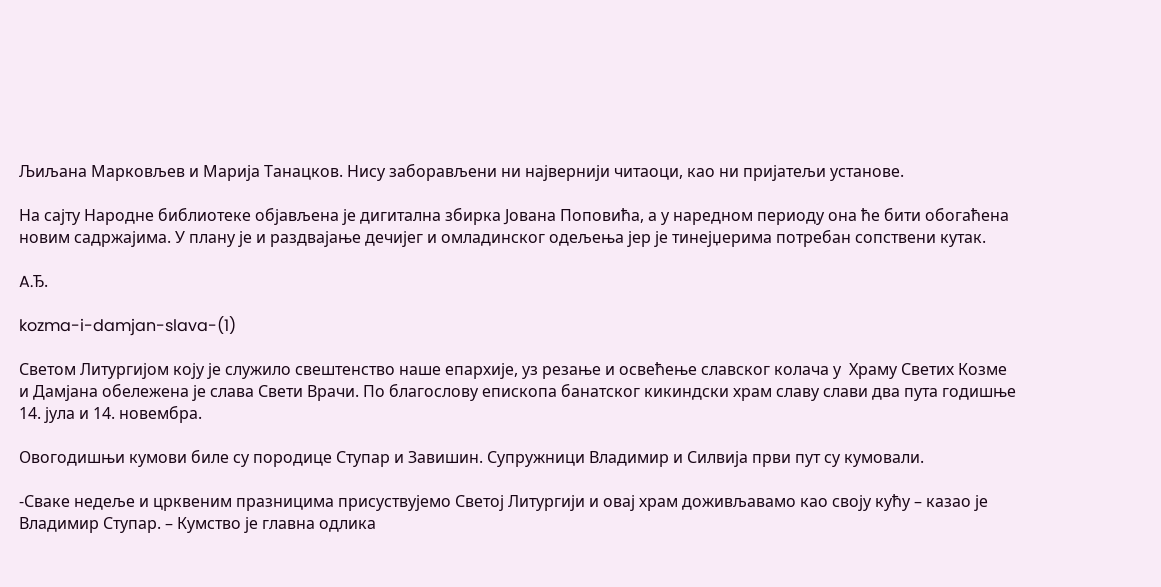Љиљана Марковљев и Марија Танацков. Нису заборављени ни највернији читаоци, као ни пријатељи установе.

На сајту Народне библиотеке објављена је дигитална збирка Јована Поповића, а у наредном периоду она ће бити обогаћена новим садржајима. У плану је и раздвајање дечијег и омладинског одељења јер је тинејџерима потребан сопствени кутак.

A.Ђ.

kozma-i-damjan-slava-(1)

Светом Литургијом коју је служило свештенство наше епархије, уз резање и освећење славског колача у  Храму Светих Козме и Дамјана обележена је слава Свети Врачи. По благослову епископа банатског кикиндски храм славу слави два пута годишње 14. јула и 14. новембра.

Овогодишњи кумови биле су породице Ступар и Завишин. Супружници Владимир и Силвија први пут су кумовали.

-Сваке недеље и црквеним празницима присуствујемо Светој Литургији и овај храм доживљавамо као своју кућу – казао је Владимир Ступар. – Кумство је главна одлика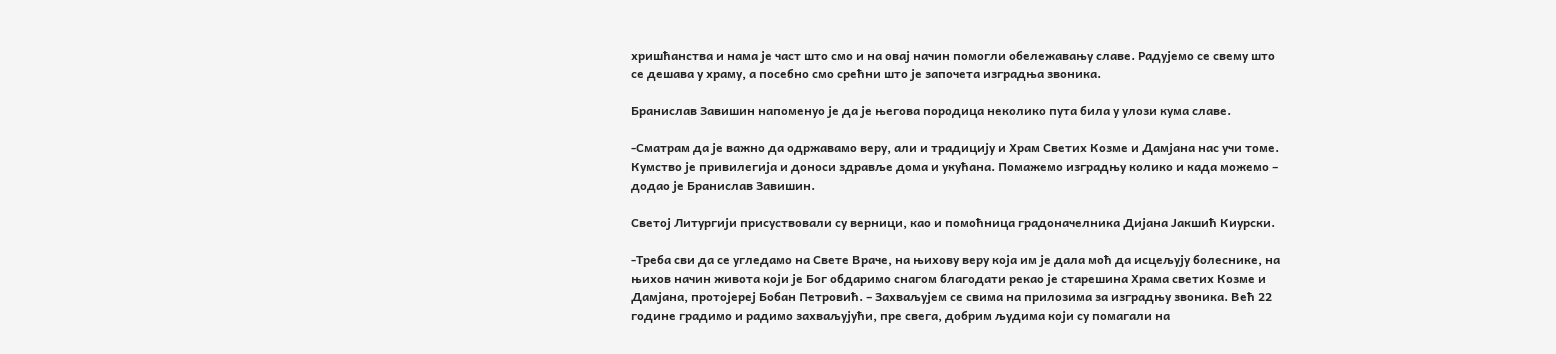хришћанства и нама је част што смо и на овај начин помогли обележавању славе. Радујемо се свему што се дешава у храму, а посебно смо срећни што је започета изградња звоника.

Бранислав Завишин напоменуо је да је његова породица неколико пута била у улози кума славе.

-Сматрам да је важно да одржавамо веру, али и традицију и Храм Светих Козме и Дамјана нас учи томе. Кумство је привилегија и доноси здравље дома и укућана. Помажемо изградњу колико и када можемо – додао је Бранислав Завишин.

Светој Литургији присуствовали су верници, као и помоћница градоначелника Дијана Јакшић Киурски.

-Треба сви да се угледамо на Свете Враче, на њихову веру која им је дала моћ да исцељују болеснике, на њихов начин живота који је Бог обдаримо снагом благодати рекао је старешина Храма светих Козме и Дамјана, протојереј Бобан Петровић. – Захваљујем се свима на прилозима за изградњу звоника. Већ 22 године градимо и радимо захваљујући, пре свега, добрим људима који су помагали на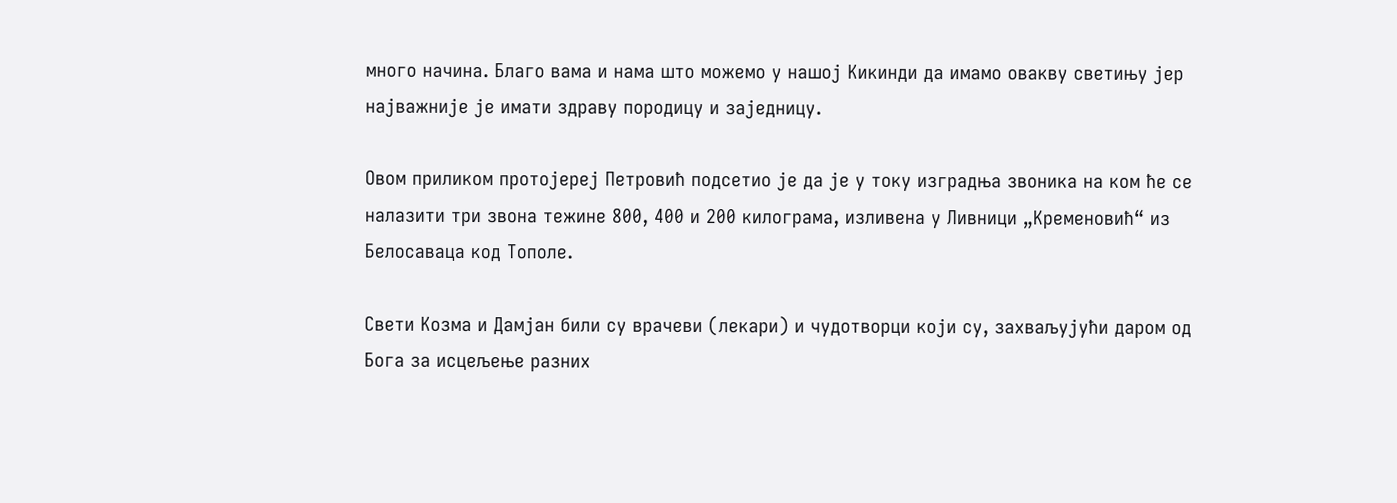много начина. Благо вама и нама што можемо у нашој Кикинди да имамо овакву светињу јер најважније је имати здраву породицу и заједницу.

Овом приликом протојереј Петровић подсетио је да је у току изградња звоника на ком ће се налазити три звона тежине 800, 400 и 200 килограма, изливена у Ливници „Кременовић“ из Белосаваца код Тополе.

Свети Козма и Дамјан били су врачеви (лекари) и чудотворци који су, захваљујући даром од Бога за исцељење разних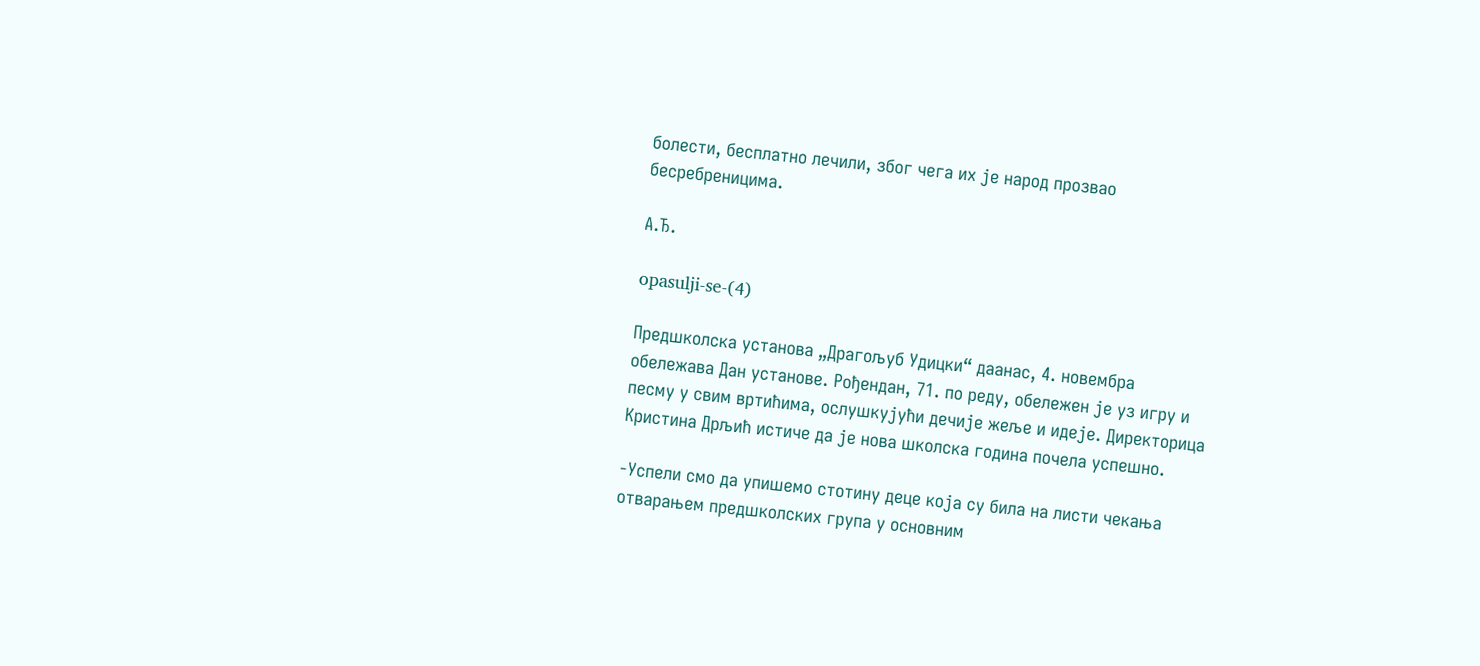болести, бесплатно лечили, због чега их је народ прозвао бесребреницима.

А.Ђ.

opasulji-se-(4)

Предшколска установа „Драгољуб Удицки“ даанас, 4. новембра обележава Дан установе. Рођендан, 71. по реду, обележен је уз игру и песму у свим вртићима, ослушкујући дечије жеље и идеје. Директорица Кристина Дрљић истиче да је нова школска година почела успешно.

-Успели смо да упишемо стотину деце која су била на листи чекања отварањем предшколских група у основним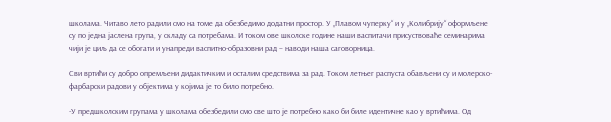школама. Читаво лето радили смо на томе да обезбедимо додатни простор. У „Плавом чуперку“ и у „Колибрију“ оформљене су по једна јаслена група, у складу са потребама. И током ове школске године наши васпитачи присуствоваће семинарима чији је циљ да се обогати и унапреди васпитно-образовни рад – наводи наша саговорница.

Сви вртићи су добро опремљени дидактичким и осталим средствима за рад. Током летњег распуста обављени су и молерско-фарбарски радови у објектима у којима је то било потребно.

-У предшколским групама у школама обезбедили смо све што је потребно како би биле идентичне као у вртићима. Од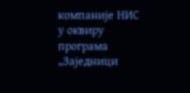компаније НИС у оквиру програма „Заједници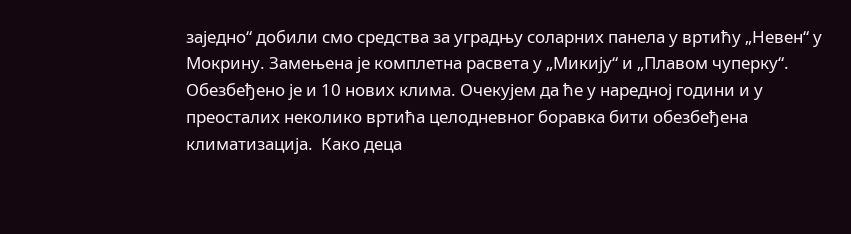заједно“ добили смо средства за уградњу соларних панела у вртићу „Невен“ у Мокрину. Замењена је комплетна расвета у „Микију“ и „Плавом чуперку“. Обезбеђено је и 10 нових клима. Очекујем да ће у наредној години и у преосталих неколико вртића целодневног боравка бити обезбеђена климатизација.  Како деца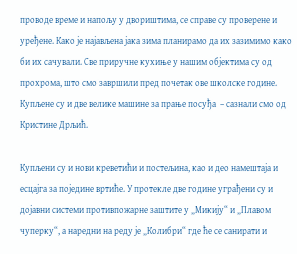проводе време и напољу у двориштима, се справе су проверене и уређене. Како је најављена јака зима планирамо да их зазимимо како би их сачували. Све приручне кухиње у нашим објектима су од прохрома, што смо завршили пред почетак ове школске године. Купљене су и две велике машине за прање посуђа  – сазнали смо од Кристине Дрљић.

Купљени су и нови креветићи и постељина, као и део намештаја и есцајга за поједине вртиће. У протекле две године уграђени су и дојавни системи противпожарне заштите у „Микију“ и „Плавом чуперку“, а наредни на реду је „Колибри“ где ће се санирати и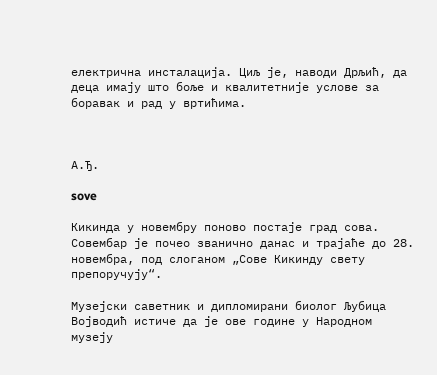електрична инсталација. Циљ је, наводи Дрљић, да деца имају што боље и квалитетније услове за боравак и рад у вртићима.



А.Ђ.

sove

Кикинда у новембру поново постаје град сова. Совембар је почео званично данас и трајаће до 28. новембра, под слоганом „Сове Кикинду свету препоручују“.

Музејски саветник и дипломирани биолог Љубица Војводић истиче да је ове године у Народном музеју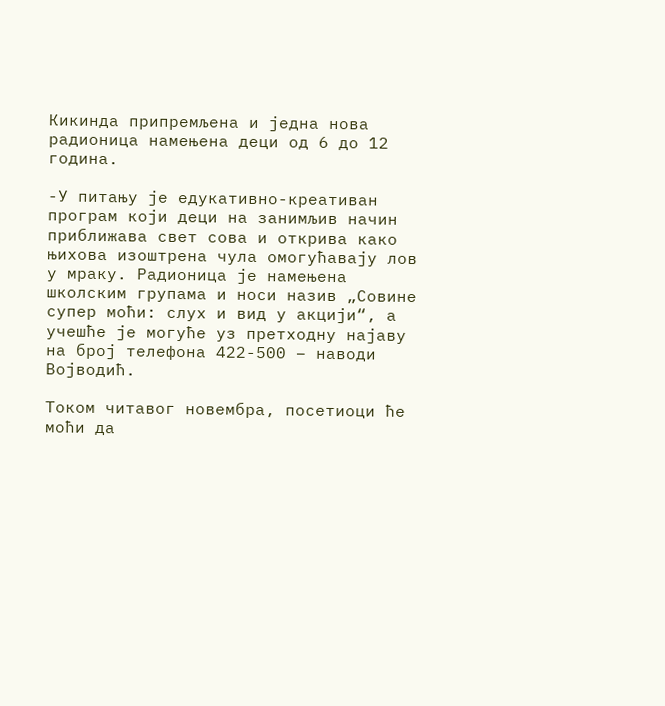Кикинда припремљена и једна нова радионица намењена деци од 6 до 12 година.

-У питању је едукативно-креативан програм који деци на занимљив начин приближава свет сова и открива како њихова изоштрена чула омогућавају лов у мраку. Радионица је намењена школским групама и носи назив „Совине супер моћи: слух и вид у акцији“, а учешће је могуће уз претходну најаву на број телефона 422-500 – наводи Војводић.

Током читавог новембра, посетиоци ће моћи да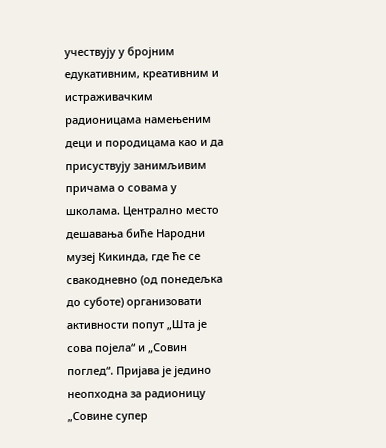учествују у бројним едукативним, креативним и истраживачким радионицама намењеним деци и породицама као и да присуствују занимљивим причама о совама у школама. Централно место дешавања биће Народни музеј Кикинда, где ће се свакодневно (од понедељка до суботе) организовати активности попут „Шта је сова појела“ и „Совин поглед“. Пријава је једино неопходна за радионицу „Совине супер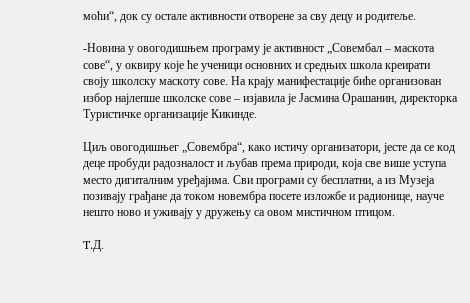моћи“, док су остале активности отворене за сву децу и родитеље.

-Новина у овогодишњем програму је активност „Совембал – маскота сове“, у оквиру које ће ученици основних и средњих школа креирати своју школску маскоту сове. На крају манифестације биће организован избор најлепше школске сове – изјавила је Јасмина Орашанин, директорка Туристичке организације Кикинде.

Циљ овогодишњег „Совембра“, како истичу организатори, јесте да се код деце пробуди радозналост и љубав према природи, која све више уступа место дигиталним уређајима. Сви програми су бесплатни, а из Музеја позивају грађане да током новембра посете изложбе и радионице, науче нешто ново и уживају у дружењу са овом мистичном птицом.

T.Д.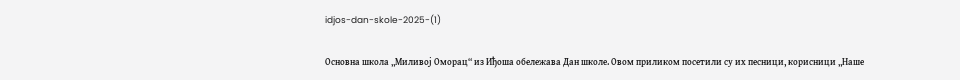idjos-dan-skole-2025-(1)

Основна школа „Миливој Оморац“ из Иђоша обележава Дан школе. Овом приликом посетили су их песници, корисници „Наше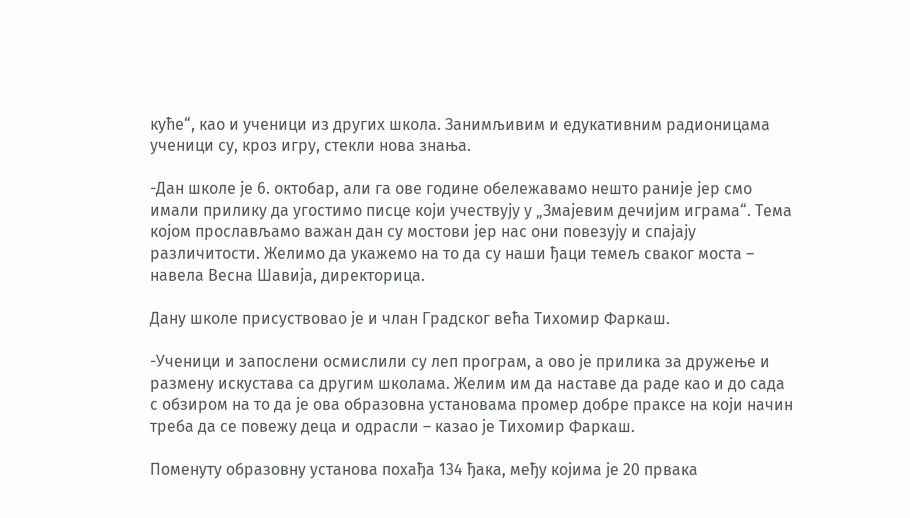куће“, као и ученици из других школа. Занимљивим и едукативним радионицама ученици су, кроз игру, стекли нова знања.

-Дан школе је 6. октобар, али га ове године обележавамо нешто раније јер смо имали прилику да угостимо писце који учествују у „Змајевим дечијим играма“. Тема којом прослављамо важан дан су мостови јер нас они повезују и спајају различитости. Желимо да укажемо на то да су наши ђаци темељ сваког моста – навела Весна Шавија, директорица.

Дану школе присуствовао је и члан Градског већа Тихомир Фаркаш.

-Ученици и запослени осмислили су леп програм, а ово је прилика за дружење и размену искустава са другим школама. Желим им да наставе да раде као и до сада с обзиром на то да је ова образовна установама промер добре праксе на који начин треба да се повежу деца и одрасли – казао је Тихомир Фаркаш.

Поменуту образовну установа похађа 134 ђака, међу којима је 20 првака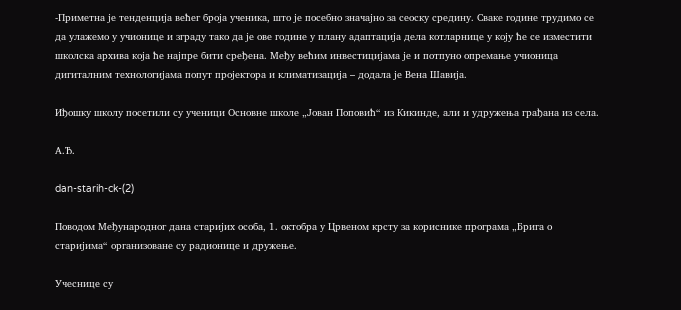-Приметна је тенденција већег броја ученика, што је посебно значајно за сеоску средину. Сваке године трудимо се да улажемо у учионице и зграду тако да је ове године у плану адаптација дела котларнице у коју ће се изместити школска архива која ће најпре бити сређена. Међу већим инвестицијама је и потпуно опремање учионица дигиталним технологијама попут пројектора и климатизација – додала је Вена Шавија.

Иђошку школу посетили су ученици Основне школе „Јован Поповић“ из Кикинде, али и удружења грађана из села.

А.Ђ.

dan-starih-ck-(2)

Поводом Међународног дана старијих особа, 1. октобра у Црвеном крсту за кориснике програма „Брига о старијима“ организоване су радионице и дружење.

Учеснице су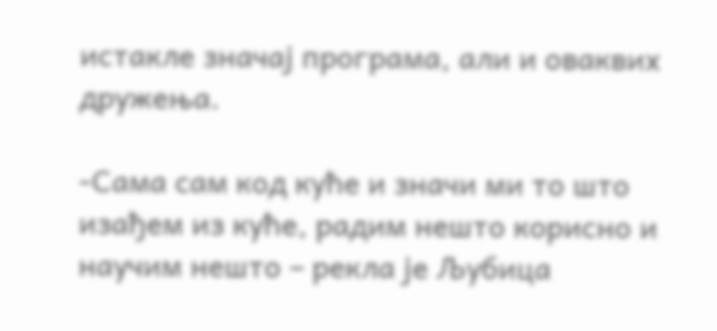истакле значај програма, али и оваквих дружења.

-Сама сам код куће и значи ми то што изађем из куће, радим нешто корисно и научим нешто – рекла је Љубица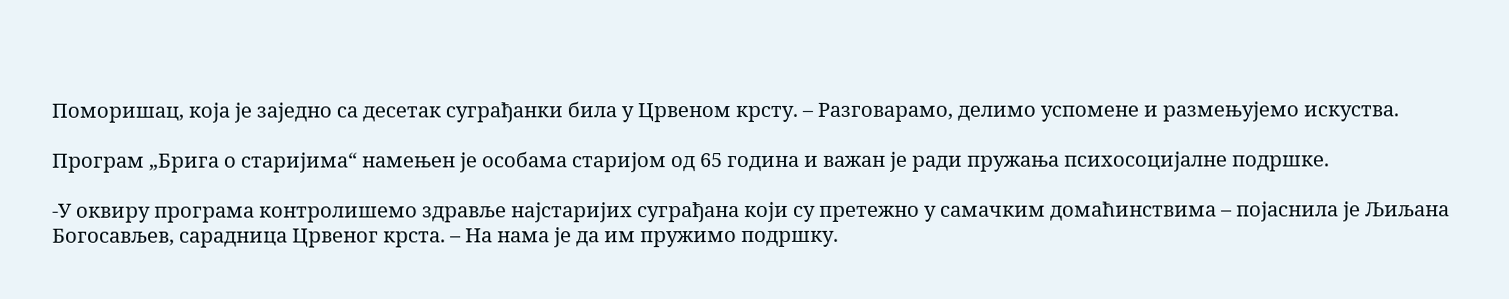Поморишац, која је заједно са десетак суграђанки била у Црвеном крсту. – Разговарамо, делимо успомене и размењујемо искуства.

Програм „Брига о старијима“ намењен је особама старијом од 65 година и важан је ради пружања психосоцијалне подршке.

-У оквиру програма контролишемо здравље најстаријих суграђана који су претежно у самачким домаћинствима – појаснила је Љиљана Богосављев, сарадница Црвеног крста. – На нама је да им пружимо подршку.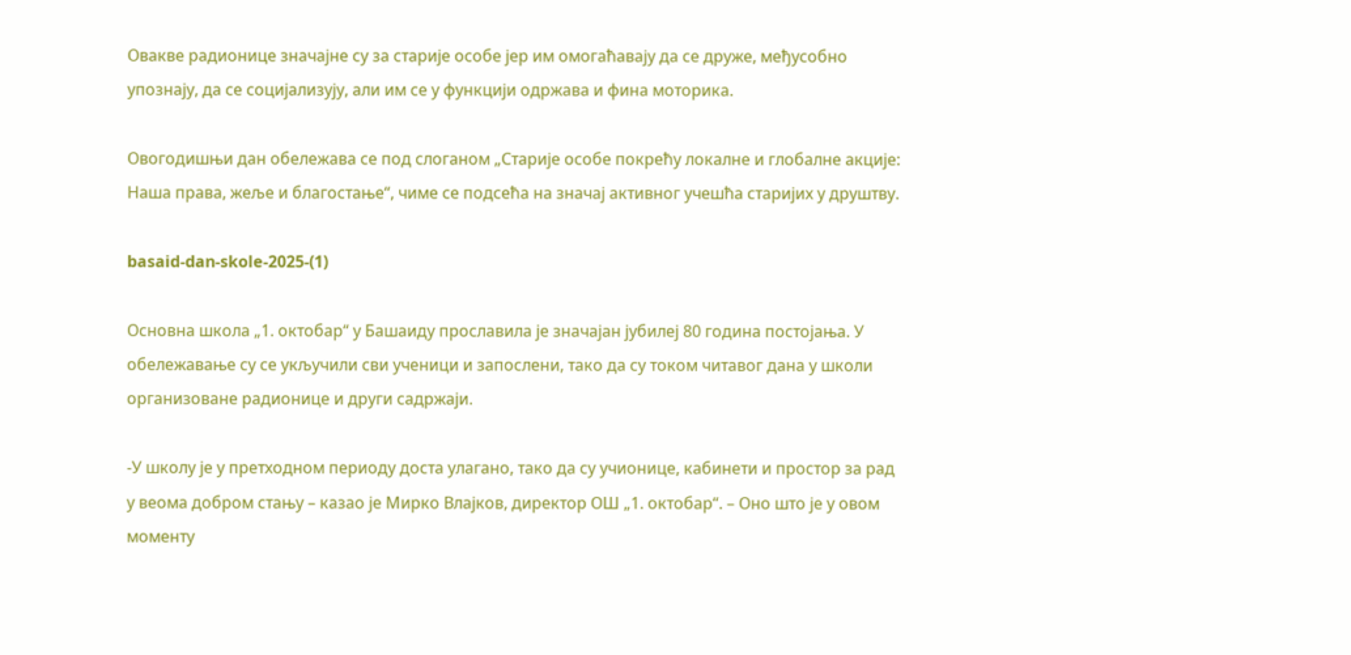Овакве радионице значајне су за старије особе јер им омогаћавају да се друже, међусобно упознају, да се социјализују, али им се у функцији одржава и фина моторика.

Овогодишњи дан обележава се под слоганом „Старије особе покрећу локалне и глобалне акције: Наша права, жеље и благостање“, чиме се подсећа на значај активног учешћа старијих у друштву.

basaid-dan-skole-2025-(1)

Основна школа „1. октобар“ у Башаиду прославила је значајан јубилеј 80 година постојања. У обележавање су се укључили сви ученици и запослени, тако да су током читавог дана у школи организоване радионице и други садржаји.

-У школу је у претходном периоду доста улагано, тако да су учионице, кабинети и простор за рад у веома добром стању – казао је Мирко Влајков, директор ОШ „1. октобар“. – Оно што је у овом моменту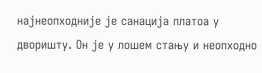најнеопходније је санација платоа у дворишту. Он је у лошем стању и неопходно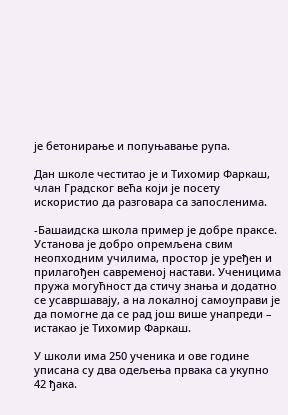је бетонирање и попуњавање рупа.

Дан школе честитао је и Тихомир Фаркаш, члан Градског већа који је посету искористио да разговара са запосленима.

-Башаидска школа пример је добре праксе. Установа је добро опремљена свим неопходним училима, простор је уређен и прилагођен савременој настави. Ученицима пружа могућност да стичу знања и додатно се усавршавају, а на локалној самоуправи је да помогне да се рад још више унапреди – истакао је Тихомир Фаркаш.

У школи има 250 ученика и ове године уписана су два одељења првака са укупно 42 ђака.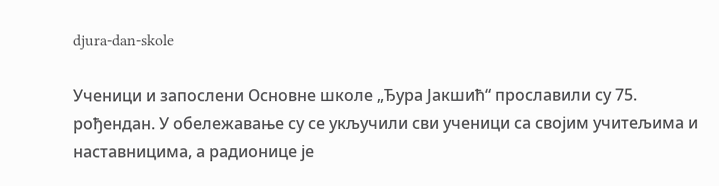djura-dan-skole

Ученици и запослени Основне школе „Ђура Јакшић“ прославили су 75. рођендан. У обележавање су се укључили сви ученици са својим учитељима и наставницима, а радионице је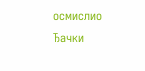осмислио Ђачки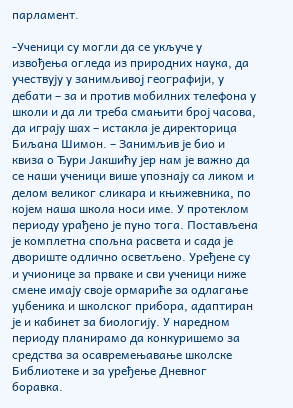парламент.

-Ученици су могли да се укључе у извођења огледа из природних наука, да учествују у занимљивој географији, у дебати – за и против мобилних телефона у школи и да ли треба смањити број часова, да играју шах – истакла је директорица Биљана Шимон. – Занимљив је био и квиза о Ђури Јакшићу јер нам је важно да се наши ученици више упознају са ликом и делом великог сликара и књижевника, по којем наша школа носи име. У протеклом периоду урађено је пуно тога. Постављена је комплетна спољна расвета и сада је двориште одлично осветљено. Уређене су и учионице за прваке и сви ученици ниже смене имају своје ормариће за одлагање уџбеника и школског прибора, адаптиран је и кабинет за биологију. У наредном периоду планирамо да конкуришемо за средства за осавремењавање школске Библиотеке и за уређење Дневног боравка.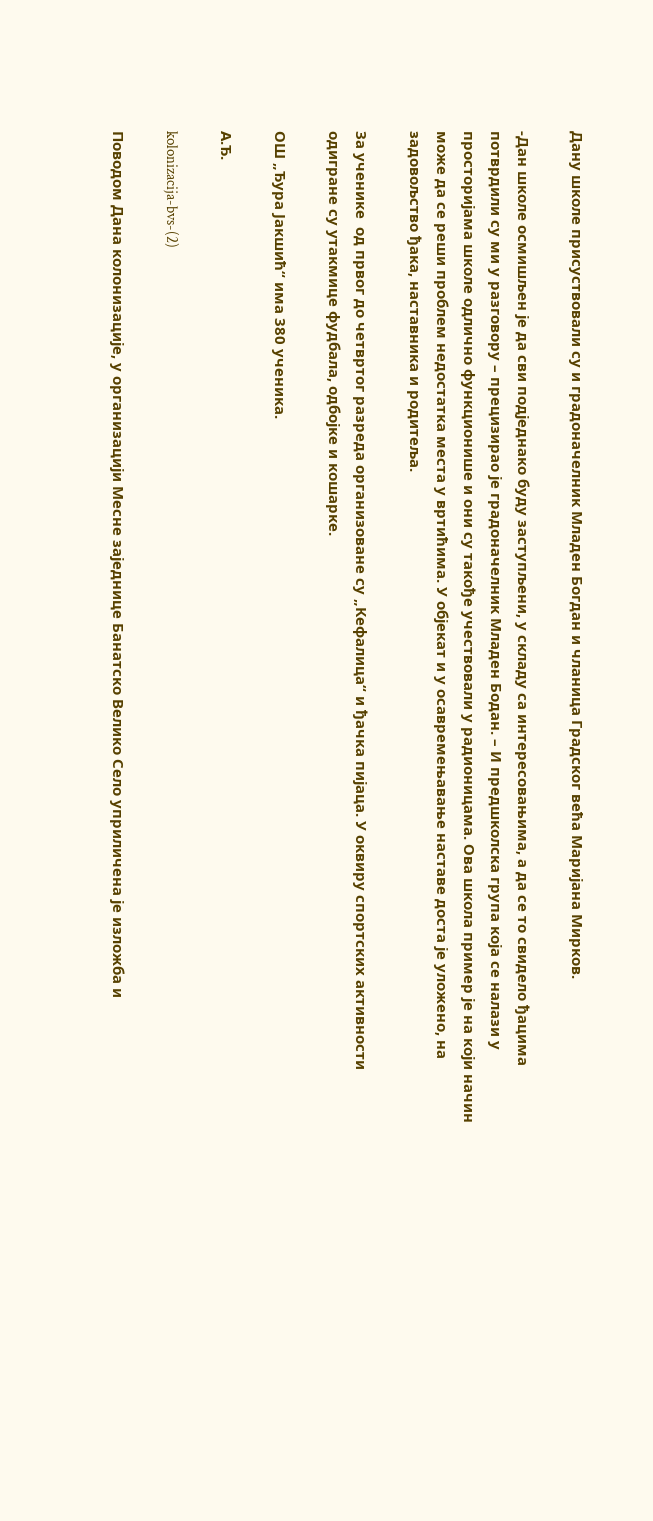Дану школе присуствовали су и градоначелник Младен Богдан и чланица Градског већа Маријана Мирков.

-Дан школе осмишљен је да сви подједнако буду заступљени, у складу са интересовањима, а да се то свидело ђацима потврдили су ми у разговору – прецизирао је градоначелник Младен Бодан. – И предшколска група која се налази у просторијама школе одлично функционише и они су такође учествовали у радионицама. Ова школа пример је на који начин може да се реши проблем недостатка места у вртићима. У објекат и у осавремењавање наставе доста је уложено, на задовољство ђака, наставника и родитеља.

За ученике  од првог до четвртог разреда организоване су „Кефалица“ и ђачка пијаца. У оквиру спортских активности одигране су утакмице фудбала, одбојке и кошарке.

ОШ „Ђура Јакшић“ има 380 ученика.

А.Ђ.

kolonizacija-bvs-(2)

Поводом Дана колонизације, у организацији Месне заједнице Банатско Велико Село уприличена је изложба и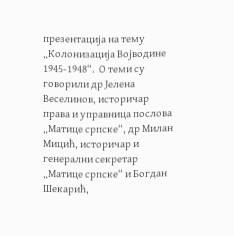презентација на тему „Колонизација Војводине 1945-1948“.  О теми су говорили др Јелена Веселинов, историчар права и управница послова „Матице српске“, др Милан Мицић, историчар и генерални секретар „Матице српске“ и Богдан Шекарић,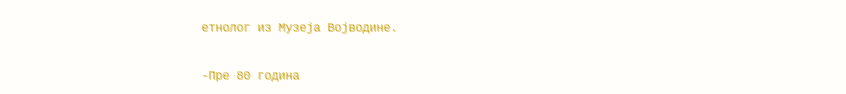етнолог из Музеја Војводине.

-Пре 80 година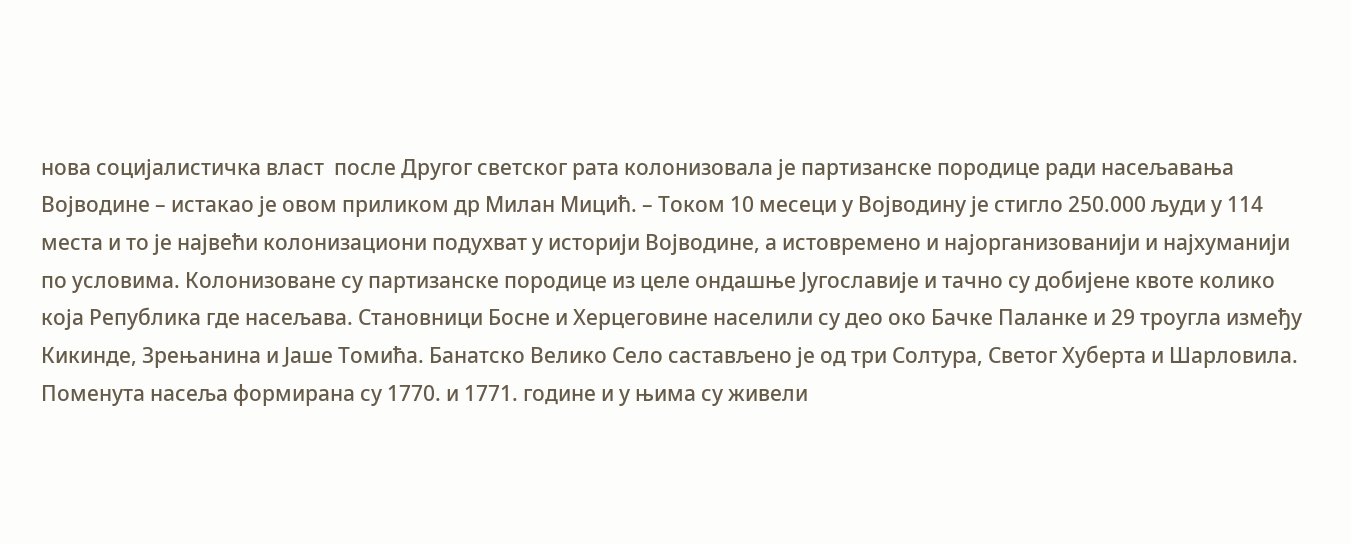нова социјалистичка власт  после Другог светског рата колонизовала је партизанске породице ради насељавања Војводине – истакао је овом приликом др Милан Мицић. – Током 10 месеци у Војводину је стигло 250.000 људи у 114 места и то је највећи колонизациони подухват у историји Војводине, а истовремено и најорганизованији и најхуманији по условима. Колонизоване су партизанске породице из целе ондашње Југославије и тачно су добијене квоте колико која Република где насељава. Становници Босне и Херцеговине населили су део око Бачке Паланке и 29 троугла између Кикинде, Зрењанина и Јаше Томића. Банатско Велико Село састављено је од три Солтура, Светог Хуберта и Шарловила. Поменута насеља формирана су 1770. и 1771. године и у њима су живели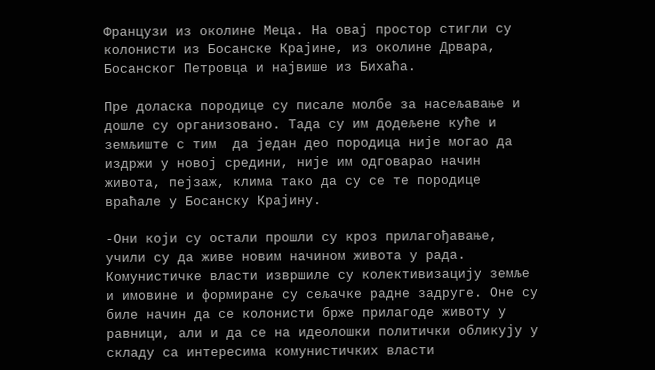Французи из околине Меца. На овај простор стигли су колонисти из Босанске Крајине, из околине Дрвара, Босанског Петровца и највише из Бихаћа.

Пре доласка породице су писале молбе за насељавање и дошле су организовано. Тада су им додељене куће и земљиште с тим  да један део породица није могао да издржи у новој средини, није им одговарао начин живота, пејзаж, клима тако да су се те породице враћале у Босанску Крајину.

-Они који су остали прошли су кроз прилагођавање, учили су да живе новим начином живота у рада. Комунистичке власти извршиле су колективизацију земље и имовине и формиране су сељачке радне задруге. Оне су биле начин да се колонисти брже прилагоде животу у равници, али и да се на идеолошки политички обликују у складу са интересима комунистичких власти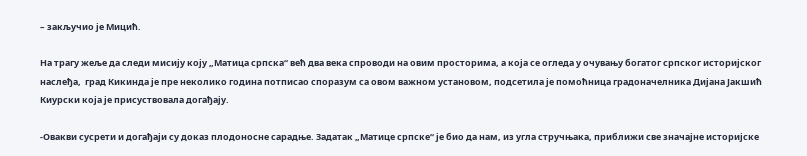– закључио је Мицић.

На трагу жеље да следи мисију коју „Матица српска“ већ два века спроводи на овим просторима, а која се огледа у очувању богатог српског историјског наслеђа,  град Кикинда је пре неколико година потписао споразум са овом важном установом, подсетила је помоћница градоначелника Дијана Јакшић Киурски која је присуствовала догађају.

-Овакви сусрети и догађаји су доказ плодоносне сарадње. Задатак „Матице српске“ је био да нам, из угла стручњака, приближи све значајне историјске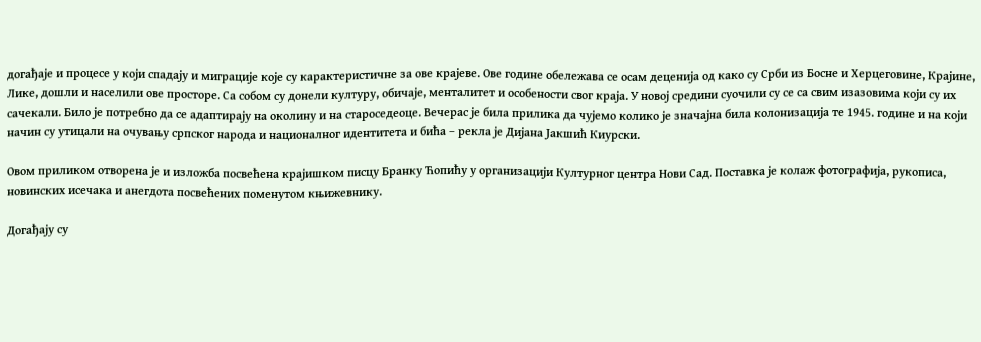догађаје и процесе у који спадају и миграције које су карактеристичне за ове крајеве. Ове године обележава се осам деценија од како су Срби из Босне и Херцеговине, Крајине, Лике, дошли и населили ове просторе. Са собом су донели културу, обичаје, менталитет и особености свог краја. У новој средини суочили су се са свим изазовима који су их сачекали. Било је потребно да се адаптирају на околину и на староседеоце. Вечерас је била прилика да чујемо колико је значајна била колонизација те 1945. године и на који начин су утицали на очувању српског народа и националног идентитета и бића – рекла је Дијана Јакшић Киурски.

Овом приликом отворена је и изложба посвећена крајишком писцу Бранку Ћопићу у организацији Културног центра Нови Сад. Поставка је колаж фотографија, рукописа, новинских исечака и анегдота посвећених поменутом књижевнику.

Догађају су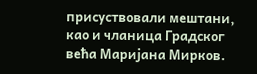присуствовали мештани, као и чланица Градског већа Маријана Мирков.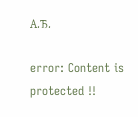А.Ђ.

error: Content is protected !!